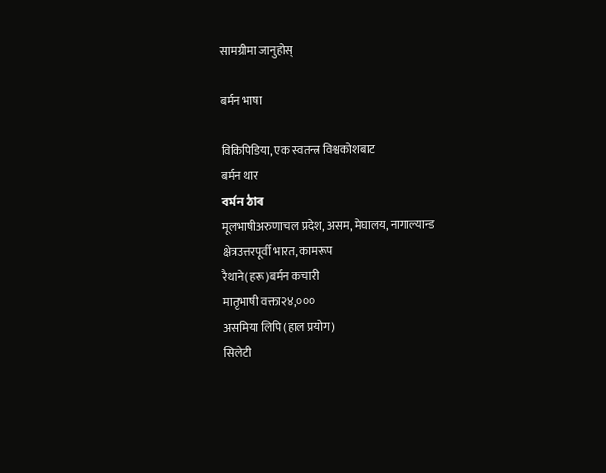सामग्रीमा जानुहोस्

बर्मन भाषा

विकिपिडिया, एक स्वतन्त्र विश्वकोशबाट
बर्मन थार
বৰ্মন ঠাৰ
मूलभाषीअरुणाचल प्रदेश, असम, मेघालय, नागाल्यान्ड
क्षेत्रउत्तरपूर्वी भारत, कामरूप
रैथाने(हरू)बर्मन कचारी
मातृभाषी वक्ता२४,०००
असमिया लिपि (हाल प्रयोग)
सिलेटी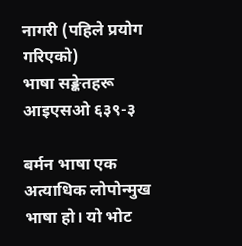नागरी (पहिले प्रयोग गरिएको)
भाषा सङ्केतहरू
आइएसओ ६३९-३

बर्मन भाषा एक अत्याधिक लोपोन्मुख भाषा हो। यो भोट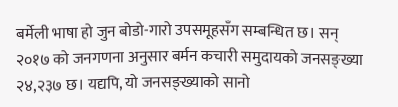बर्मेली भाषा हो जुन बोडो-गारो उपसमूहसँग सम्बन्धित छ। सन् २०१७ को जनगणना अनुसार बर्मन कचारी समुदायको जनसङ्ख्या २४,२३७ छ। यद्यपि, यो जनसङ्ख्याको सानो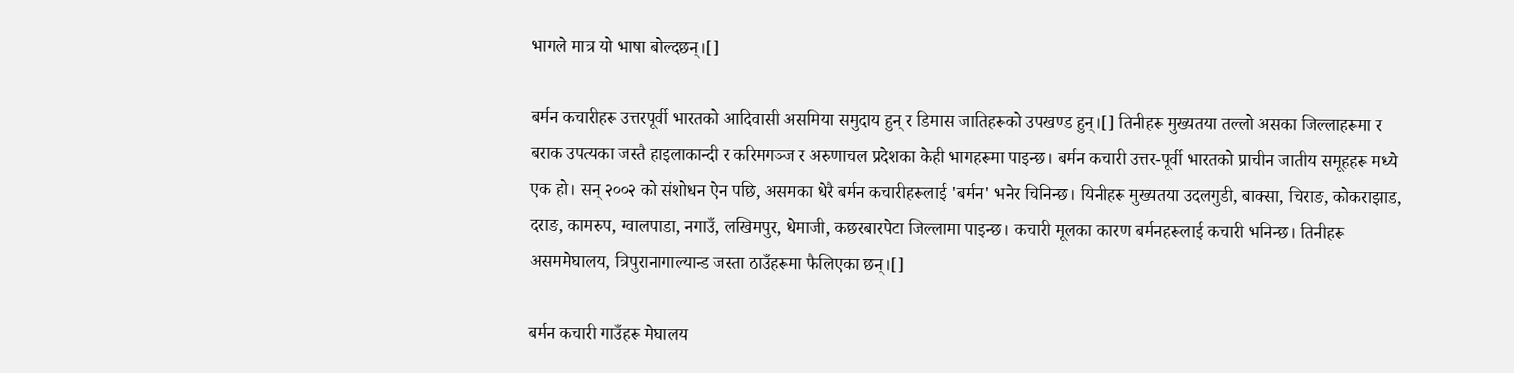भागले मात्र यो भाषा बोल्दछन्।[]

बर्मन कचारीहरू उत्तरपूर्वी भारतको आदिवासी असमिया समुदाय हुन् र डिमास जातिहरूको उपखण्ड हुन्।[] तिनीहरू मुख्यतया तल्लो असका जिल्लाहरूमा र बराक उपत्यका जस्तै हाइलाकान्दी र करिमगञ्ज र अरुणाचल प्रदेशका केही भागहरूमा पाइन्छ। बर्मन कचारी उत्तर-पूर्वी भारतको प्राचीन जातीय समूहहरू मध्ये एक हो। सन् २००२ को संशोधन ऐन पछि, असमका धेरै बर्मन कचारीहरूलाई 'बर्मन' भनेर चिनिन्छ। यिनीहरू मुख्यतया उदलगुडी, बाक्सा, चिराङ, कोकराझाड, दराङ, कामरुप, ग्वालपाडा, नगाउँ, लखिमपुर, धेमाजी, कछरबारपेटा जिल्लामा पाइन्छ। कचारी मूलका कारण बर्मनहरूलाई कचारी भनिन्छ। तिनीहरू असममेघालय, त्रिपुरानागाल्यान्ड जस्ता ठाउँहरूमा फैलिएका छन्।[]

बर्मन कचारी गाउँहरू मेघालय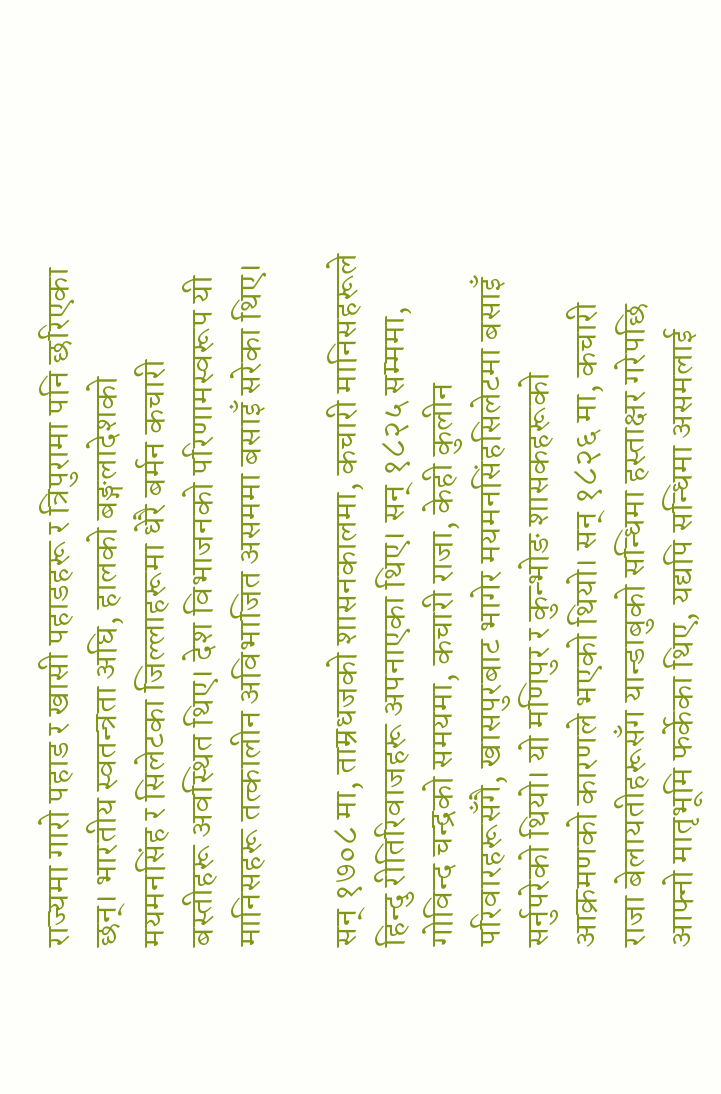राज्यमा गारो पहाड र खासी पहाडहरू र त्रिपुरामा पनि छरिएका छन्। भारतीय स्वतन्त्रता अघि, हालको बङ्गलादेशको मयमनसिंह र सिलेटका जिल्लाहरूमा धेरै बर्मन कचारी बस्तीहरू अवस्थित थिए। देश विभाजनको परिणामस्वरूप यी मानिसहरू तत्कालीन अविभाजित असममा बसाइँ सरेका थिए।

सन् १७०८ मा, ताम्रधजको शासनकालमा, कचारी मानिसहरूले हिन्दु रीतिरिवाजहरू अपनाएका थिए। सन् १८२५ सम्ममा, गोविन्द चन्द्रको समयमा, कचारी राजा, केही कुलीन परिवारहरूसँगै, खासपुरबाट भागेर मयमनसिंहसिलेटमा बसाइँ सर्नुपरेको थियो। यो मणिपुर र कुन्भोङ शासकहरूको आक्रमणको कारणले भएको थियो। सन् १८२६ मा, कचारी राजा बेलायतीहरूसँग यान्डाबुको सन्धिमा हस्ताक्षर गरेपछि आफ्नो मातृभूमि फर्केका थिए, यद्यपि सन्धिमा असमलाई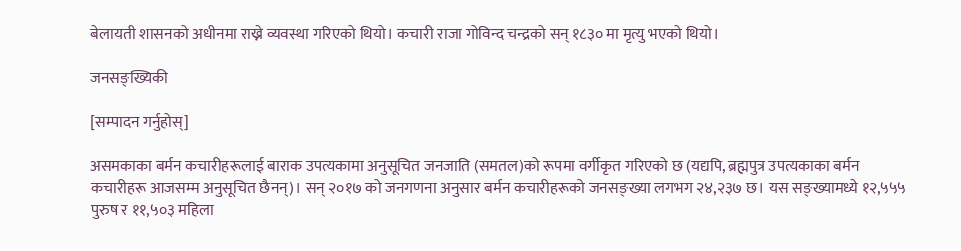बेलायती शासनको अधीनमा राख्ने व्यवस्था गरिएको थियो। कचारी राजा गोविन्द चन्द्रको सन् १८३० मा मृत्यु भएको थियो।

जनसङ्ख्यिकी

[सम्पादन गर्नुहोस्]

असमकाका बर्मन कचारीहरूलाई बाराक उपत्यकामा अनुसूचित जनजाति (समतल)को रूपमा वर्गीकृत गरिएको छ (यद्यपि, ब्रह्मपुत्र उपत्यकाका बर्मन कचारीहरू आजसम्म अनुसूचित छैनन्)। सन् २०१७ को जनगणना अनुसार बर्मन कचारीहरूको जनसङ्ख्या लगभग २४,२३७ छ। यस सङ्ख्यामध्ये १२,५५५ पुरुष र ११,५०३ महिला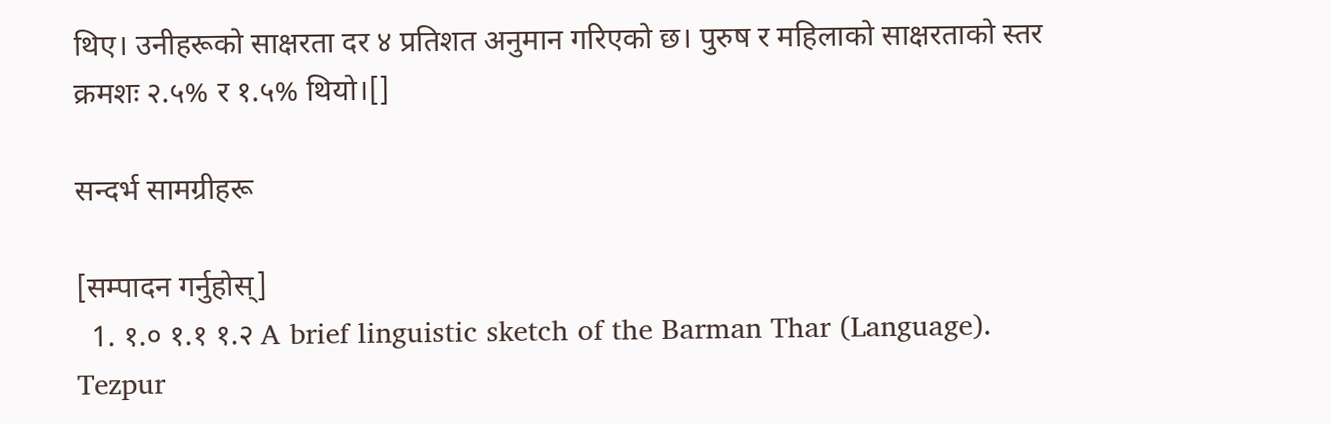थिए। उनीहरूको साक्षरता दर ४ प्रतिशत अनुमान गरिएको छ। पुरुष र महिलाको साक्षरताको स्तर क्रमशः २.५% र १.५% थियो।[]

सन्दर्भ सामग्रीहरू

[सम्पादन गर्नुहोस्]
  1. १.० १.१ १.२ A brief linguistic sketch of the Barman Thar (Language). Tezpur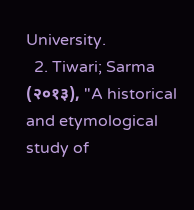University.
  2. Tiwari; Sarma (२०१३), "A historical and etymological study of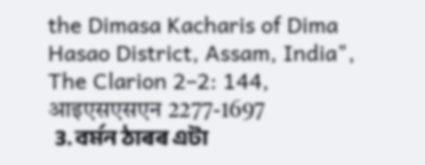the Dimasa Kacharis of Dima Hasao District, Assam, India", The Clarion 2–2: 144, आइएसएसएन 2277-1697
  3. বৰ্মন ঠাৰৰ এটা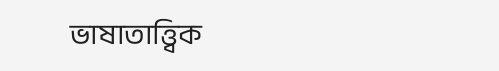ভাষাতাত্ত্বিক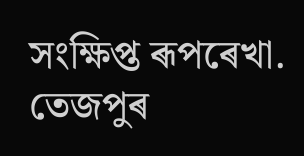সংক্ষিপ্ত ৰূপৰেখা. তেজপুৰ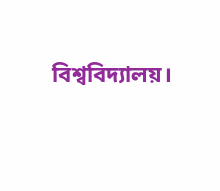বিশ্ববিদ্যালয়।